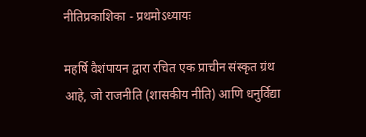नीतिप्रकाशिका - प्रथमोऽध्यायः

महर्षि वैशंपायन द्वारा रचित एक प्राचीन संस्कृत ग्रंथ आहे, जो राजनीति (शासकीय नीति) आणि धनुर्विद्या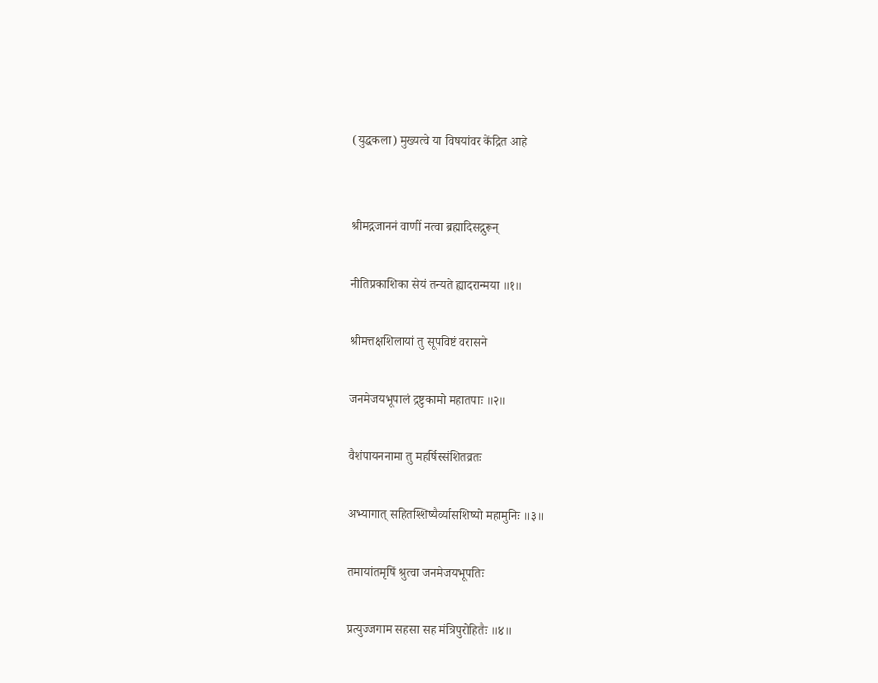(युद्धकला) मुख्यत्वे या विषयांवर केंद्रित आहे


श्रीमद्गजाननं वाणीं नत्वा ब्रह्मादिसद्गुरून्

नीतिप्रकाशिका सेयं तन्यते ह्यादरान्मया ॥१॥

श्रीमत्तक्षशिलायां तु सूपविष्टं वरासने

जनमेजयभूपालं द्रष्टुकामो महातपाः ॥२॥

वैशंपायननामा तु महर्षिस्संशितव्रतः

अभ्यागात् सहितश्शिष्यैर्व्यासशिष्यो महामुनिः ॥३॥

तमायांतमृषिं श्रुत्वा जनमेजयभूपतिः

प्रत्युज्जगाम सहसा सह मंत्रिपुरोहितैः ॥४॥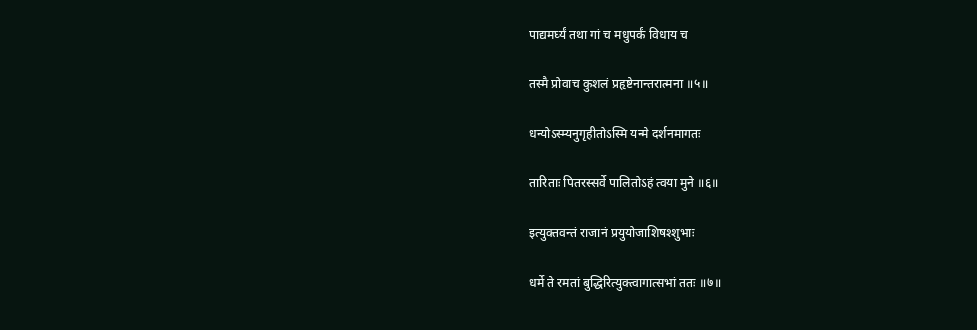पाद्यमर्घ्यं तथा गां च मधुपर्कं विधाय च

तस्मै प्रोवाच कुशलं प्रहृष्टेनान्तरात्मना ॥५॥

धन्योऽस्म्यनुगृहीतोऽस्मि यन्मे दर्शनमागतः

तारिताः पितरस्सर्वे पालितोऽहं त्वया मुने ॥६॥

इत्युक्तवन्तं राजानं प्रयुयोजाशिषश्शुभाः

धर्मे ते रमतां बुद्धिरित्युक्त्वागात्सभां ततः ॥७॥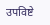उपविष्टे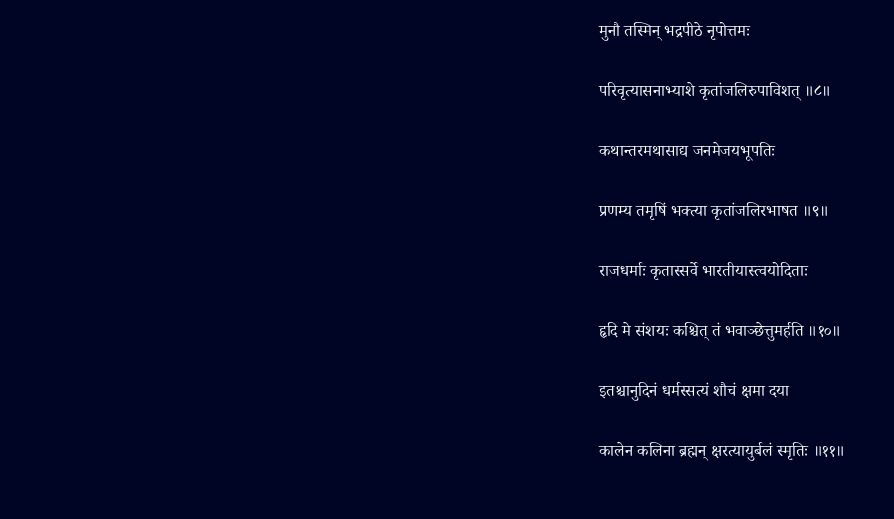मुनौ तस्मिन् भद्रपीठे नृपोत्तमः

परिवृत्यासनाभ्याशे कृतांजलिरुपाविशत् ॥८॥

कथान्तरमथासाद्य जनमेजयभूपतिः

प्रणम्य तमृषिं भक्त्या कृतांजलिरभाषत ॥९॥

राजधर्माः कृतास्सर्वे भारतीयास्त्वयोदिताः

हृदि मे संशयः कश्चित् तं भवाञ्छेत्तुमर्हति ॥१०॥

इतश्चानुदिनं धर्मस्सत्यं शौचं क्षमा दया

कालेन कलिना ब्रह्मन् क्षरत्यायुर्बलं स्मृतिः ॥११॥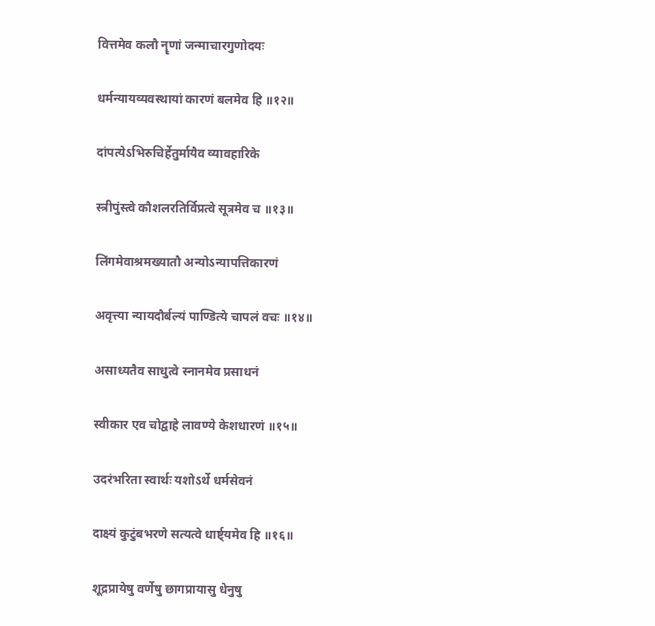वित्तमेव कलौ नॄणां जन्माचारगुणोदयः

धर्मन्यायव्यवस्थायां कारणं बलमेव हि ॥१२॥

दांपत्येऽभिरुचिर्हेतुर्मायैव व्यावहारिके

स्त्रीपुंस्त्वे कौशलरतिर्विप्रत्वे सूत्रमेव च ॥१३॥

लिंगमेवाश्रमख्यातौ अन्योऽन्यापत्तिकारणं

अवृत्त्या न्यायदौर्बल्यं पाण्डित्ये चापलं वचः ॥१४॥

असाध्यतैव साधुत्वे स्नानमेव प्रसाधनं

स्वीकार एव चोद्वाहे लावण्ये केशधारणं ॥१५॥

उदरंभरिता स्वार्थः यशोऽर्थे धर्मसेवनं

दाक्ष्यं कुटुंबभरणे सत्यत्वे धार्ष्ट्यमेव हि ॥१६॥

शूद्रप्रायेषु वर्णेषु छागप्रायासु धेनुषु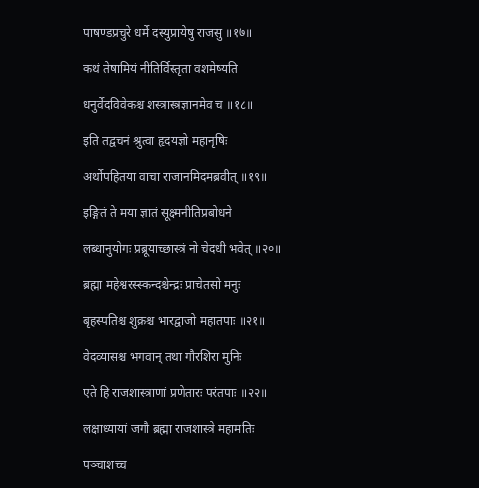पाषण्डप्रचुरे धर्मे दस्युप्रायेषु राजसु ॥१७॥

कथं तेषामियं नीतिर्विस्तृता वशमेष्यति

धनुर्वेदविवेकश्च शस्त्रास्त्रज्ञानमेव च ॥१८॥

इति तद्वचनं श्रुत्वा हृदयज्ञो महानृषिः

अर्थोपहितया वाचा राजानमिदमब्रवीत् ॥१९॥

इङ्गितं ते मया ज्ञातं सूक्ष्मनीतिप्रबोधने

लब्धानुयोगः प्रब्रूयाच्छास्त्रं नो चेदधी भवेत् ॥२०॥

ब्रह्मा महेश्वरस्स्कन्दश्चेन्द्रः प्राचेतसो मनुः

बृहस्पतिश्च शुक्रश्च भारद्वाजो महातपाः ॥२१॥

वेदव्यासश्च भगवान् तथा गौरशिरा मुनिः

एते हि राजशास्त्राणां प्रणेतारः परंतपाः ॥२२॥

लक्षाध्यायां जगौ ब्रह्मा राजशास्त्रे महामतिः

पञ्चाशच्च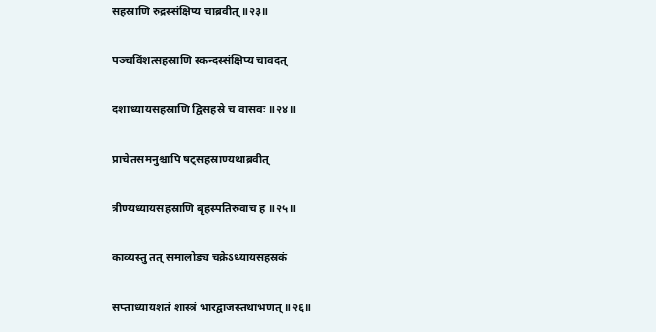सहस्राणि रुद्रस्संक्षिप्य चाब्रवीत् ॥२३॥

पञ्चविंशत्सहस्राणि स्कन्दस्संक्षिप्य चावदत्

दशाध्यायसहस्राणि द्विसहस्रे च वासवः ॥२४॥

प्राचेतसमनुश्चापि षट्सहस्राण्यथाब्रवीत्

त्रीण्यध्यायसहस्राणि बृहस्पतिरुवाच ह ॥२५॥

काव्यस्तु तत् समालोड्य चक्रेऽध्यायसहस्रकं

सप्ताध्यायशतं शास्त्रं भारद्वाजस्तथाभणत् ॥२६॥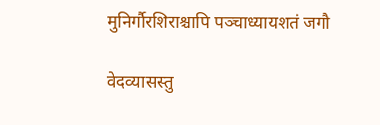मुनिर्गौरशिराश्चापि पञ्चाध्यायशतं जगौ

वेदव्यासस्तु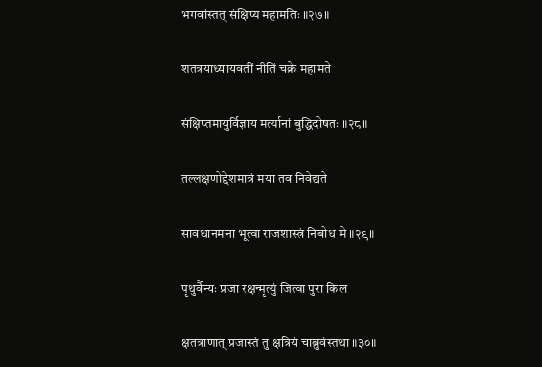भगवांस्तत् संक्षिप्य महामतिः ॥२७॥

शतत्रयाध्यायवतीं नीतिं चक्रे महामते

संक्षिप्तमायुर्विज्ञाय मर्त्यानां बुद्धिदोषतः ॥२८॥

तल्लक्षणोद्देशमात्रं मया तव निवेद्यते

सावधानमना भूत्वा राजशास्त्रं निबोध मे ॥२९॥

पृथुर्वैन्यः प्रजा रक्षन्मृत्युं जित्वा पुरा किल

क्षतत्राणात् प्रजास्तं तु क्षत्रियं चाब्रुवंस्तथा ॥३०॥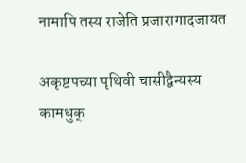नामापि तस्य राजेति प्रजारागादजायत

अकृष्टपच्या पृथिवी चासीद्वैन्यस्य कामधुक्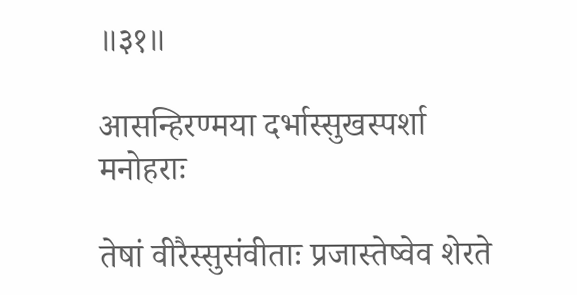॥३१॥

आसन्हिरण्मया दर्भास्सुखस्पर्शा मनोहराः

तेषां वीरैस्सुसंवीताः प्रजास्तेष्वेव शेरते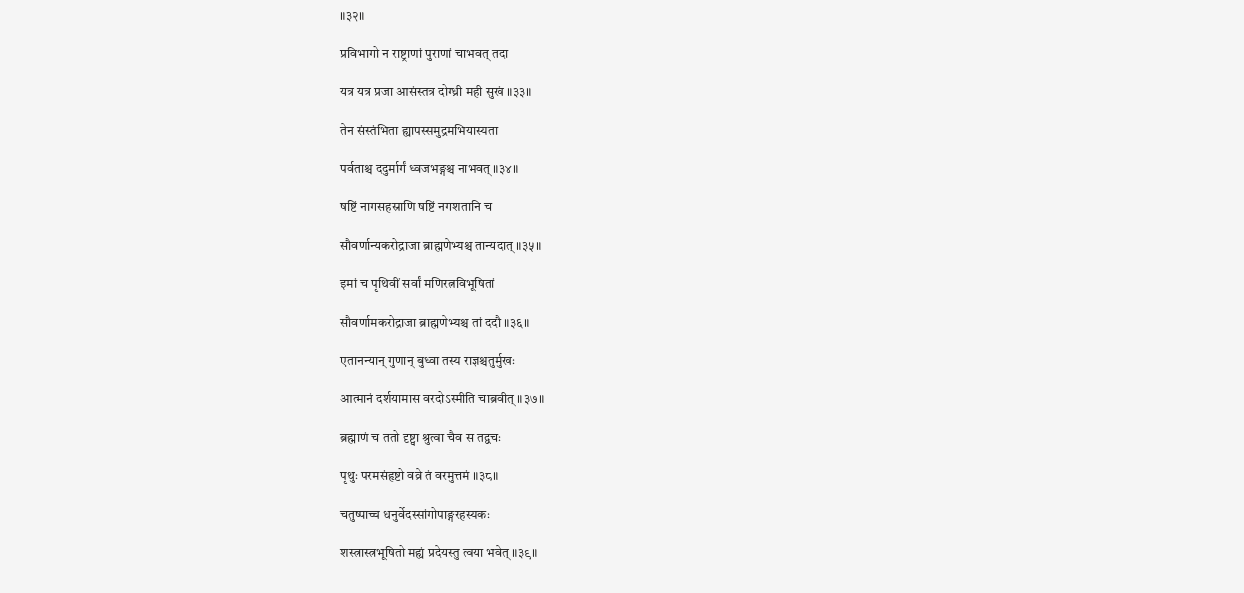॥३२॥

प्रविभागो न राष्ट्राणां पुराणां चाभवत् तदा

यत्र यत्र प्रजा आसंस्तत्र दोग्ध्री मही सुखं ॥३३॥

तेन संस्तंभिता ह्यापस्समुद्रमभियास्यता

पर्वताश्च ददुर्मार्गं ध्वजभङ्गश्च नाभवत् ॥३४॥

षष्टिं नागसहस्राणि षष्टिं नगशतानि च

सौवर्णान्यकरोद्राजा ब्राह्मणेभ्यश्च तान्यदात् ॥३५॥

इमां च पृथिवीं सर्वां मणिरत्नविभूषितां

सौवर्णामकरोद्राजा ब्राह्मणेभ्यश्च तां ददौ ॥३६॥

एतानन्यान् गुणान् बुध्वा तस्य राज्ञश्चतुर्मुखः

आत्मानं दर्शयामास वरदोऽस्मीति चाब्रवीत् ॥३७॥

ब्रह्माणं च ततो दृष्ट्वा श्रुत्वा चैव स तद्वचः

पृथुः परमसंहृष्टो वव्रे तं वरमुत्तमं ॥३८॥

चतुष्पाच्च धनुर्वेदस्सांगोपाङ्गरहस्यकः

शस्त्रास्त्रभूषितो मह्यं प्रदेयस्तु त्वया भवेत् ॥३९॥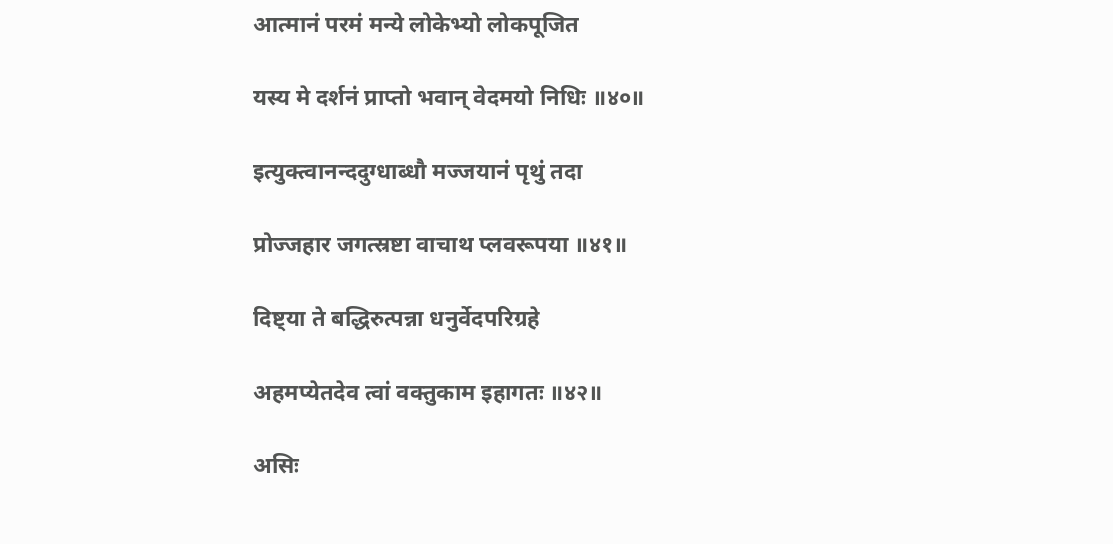आत्मानं परमं मन्ये लोकेभ्यो लोकपूजित

यस्य मे दर्शनं प्राप्तो भवान् वेदमयो निधिः ॥४०॥

इत्युक्त्वानन्ददुग्धाब्धौ मज्जयानं पृथुं तदा

प्रोज्जहार जगत्स्रष्टा वाचाथ प्लवरूपया ॥४१॥

दिष्ट्या ते बद्धिरुत्पन्ना धनुर्वेदपरिग्रहे

अहमप्येतदेव त्वां वक्तुकाम इहागतः ॥४२॥

असिः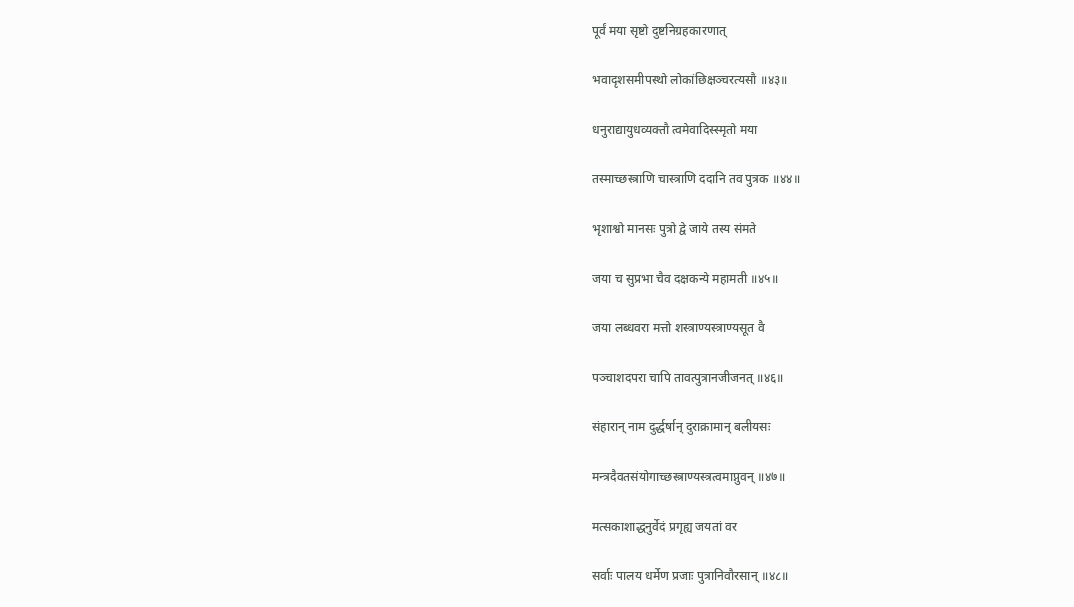पूर्वं मया सृष्टो दुष्टनिग्रहकारणात्

भवादृशसमीपस्थो लोकांछिक्षञ्चरत्यसौ ॥४३॥

धनुराद्यायुधव्यक्तौ त्वमेवादिस्स्मृतो मया

तस्माच्छस्त्राणि चास्त्राणि ददानि तव पुत्रक ॥४४॥

भृशाश्वो मानसः पुत्रो द्वे जाये तस्य संमते

जया च सुप्रभा चैव दक्षकन्ये महामती ॥४५॥

जया लब्धवरा मत्तो शस्त्राण्यस्त्राण्यसूत वै

पञ्चाशदपरा चापि तावत्पुत्रानजीजनत् ॥४६॥

संहारान् नाम दुर्द्धर्षान् दुराक्रामान् बलीयसः

मन्त्रदैवतसंयोगाच्छस्त्राण्यस्त्रत्वमाप्नुवन् ॥४७॥

मत्सकाशाद्धनुर्वेदं प्रगृह्य जयतां वर

सर्वाः पालय धर्मेण प्रजाः पुत्रानिवौरसान् ॥४८॥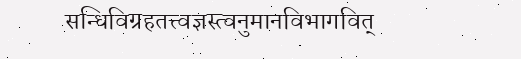सन्धिविग्रहतत्त्वज्ञस्त्वनुमानविभागवित्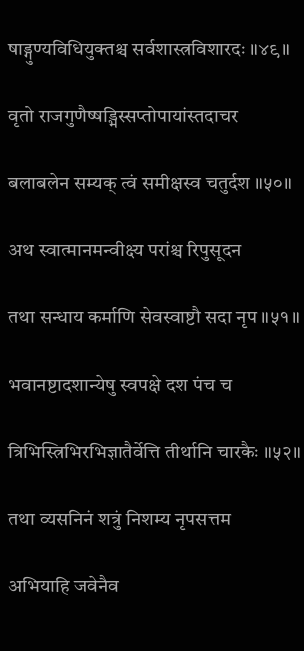षाड्गुण्यविधियुक्तश्च सर्वशास्त्रविशारदः ॥४९॥

वृतो राजगुणैष्षड्भिस्सप्तोपायांस्तदाचर

बलाबलेन सम्यक् त्वं समीक्षस्व चतुर्दश ॥५०॥

अथ स्वात्मानमन्वीक्ष्य परांश्च रिपुसूदन

तथा सन्धाय कर्माणि सेवस्वाष्टौ सदा नृप ॥५१॥

भवानष्टादशान्येषु स्वपक्षे दश पंच च

त्रिभिस्त्रिभिरभिज्ञातैर्वेत्ति तीर्थानि चारकैः ॥५२॥

तथा व्यसनिनं शत्रुं निशम्य नृपसत्तम

अभियाहि जवेनैव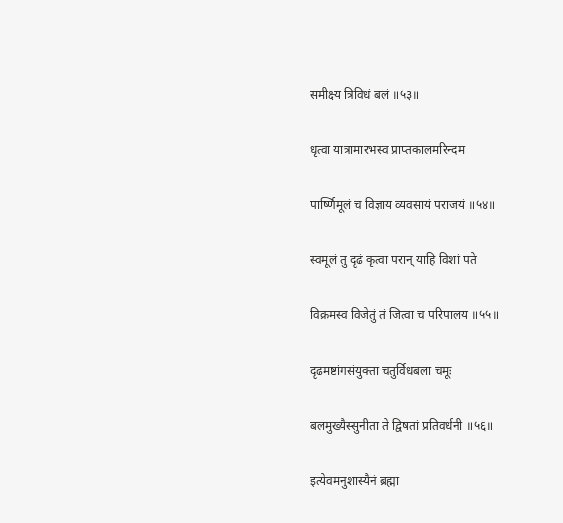समीक्ष्य त्रिविधं बलं ॥५३॥

धृत्वा यात्रामारभस्व प्राप्तकालमरिन्दम

पार्ष्णिमूलं च विज्ञाय व्यवसायं पराजयं ॥५४॥

स्वमूलं तु दृढं कृत्वा परान् याहि विशां पते

विक्रमस्व विजेतुं तं जित्वा च परिपालय ॥५५॥

दृढमष्टांगसंयुक्ता चतुर्विधबला चमूः

बलमुख्यैस्सुनीता ते द्विषतां प्रतिवर्धनी ॥५६॥

इत्येवमनुशास्यैनं ब्रह्मा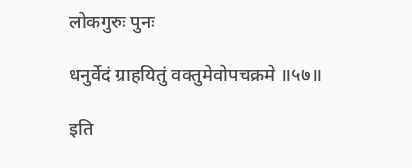लोकगुरुः पुनः

धनुर्वेदं ग्राहयितुं वक्तुमेवोपचक्रमे ॥५७॥

इति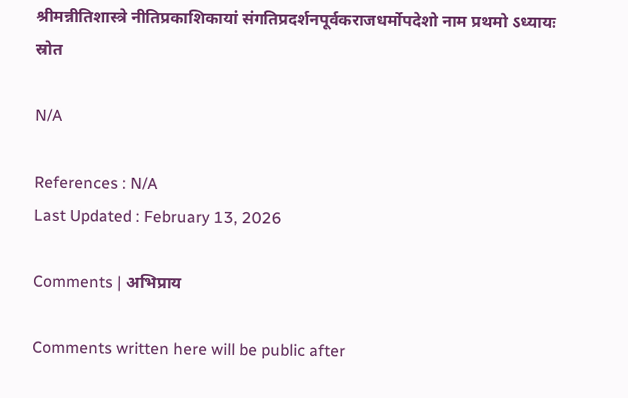श्रीमन्नीतिशास्त्रे नीतिप्रकाशिकायां संगतिप्रदर्शनपूर्वकराजधर्मोपदेशो नाम प्रथमो ऽध्यायः
स्रोत

N/A

References : N/A
Last Updated : February 13, 2026

Comments | अभिप्राय

Comments written here will be public after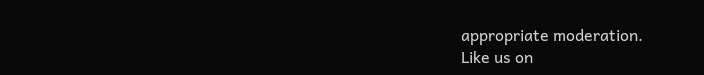appropriate moderation.
Like us on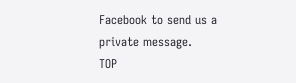Facebook to send us a private message.
TOP